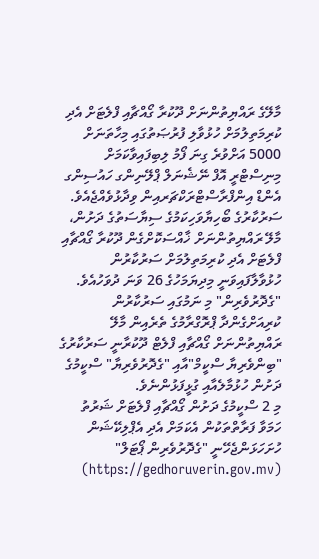މާލޭގެ ރައްޔިތުންނަށް ދޫކުރާ ގޯއްޗާއި ފްލެޓަށް އެދި ކުރިމަތިލުމަށް ހުޅުވާލި ފުރުޞަތުގައި މިހާތަނަށް 5000 އަށްވުރެ ގިނަ ފޯމު ލިބިފައިވާކަމަށް މިނިސްޓްރީ އޮފް ނޭޝެނަލް ޕްލޭނިންގ ހައުސިންގ އެންޑް އިންފްރާސްޓްރަކްޗަރއިން ވިދާޅުވެއްޖެއެވެ.
ސަރުކާރުގެ ބޯހިޔާވަހިކަމުގެ ސިޔާސަތުގެ ދަށުން، މާލޭ ރައްޔިތުންނަށް ޚާއްސަކޮށްގެން ދޫކުރާ ގޯއްޗާއި ފްލެޓަށް އެދި ކުރިމަތިލުމަށް ސަރުކާރުން ހުޅުވާލާފައިވަނީ މިދިޔަމަހުގެ 26 ވަނަ ދުވަހުއެވެ.
"ގެދޮރުވެރިން" މި ނަމުގައި ސަރުކާރުން ކުރިއަށްގެންދާ ޕްރޮގްރާމުގެ ތެރެއިން މާލޭ ރައްޔިތުންނަށް ގޯއްޗާއި ފްލެޓް ދޫކުރާނީ ސަރުކާރުގެ "ބިންވެރިޔާ ސްކީމް"އާއި "ގެދޮރުވެރިޔާ" ސްކީމުގެ ދަށުން ހުޅުމާލެއާއި ގުޅީފަޅުންނެވެ.
މި 2 ސްކީމުގެ ދަށުން ގޯއްޗާއި ފްލެޓަށް ޝަރުތު ހަމަވާ ފަރާތްތަކުން އެކަމަށް އެދި އެޕްލިކޭޝަން ހުށަހަޅަންޖެހޭނީ "ގެދޮރުވެރިން ޕޯޓަލް" (https://gedhoruverin.gov.mv)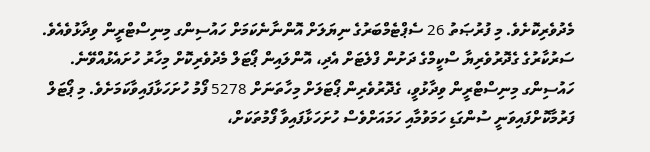މެދުވެރިކޮށެވެ. މި ފުރުޞަތު 26 ސެޕްޓެމްބަރުގެ ނިޔަލަށް އޮންނާނެކަމަށް ހައުސިންގ މިނިސްޓްރީން ވިދާޅުވެއެވެ.
ސަރުކާރުގެ ގެދޮރުވެރިޔާ ސްކީމްގެ ދަށުން ފްލެޓަށް އެދި، އޮންލައިން ޕޯޓަލް މެދުވެރިކޮށް މިހާރު ހުށައެޅުއްވޭނެ.
ހައުސިންގ މިނިސްޓްރީން ވިދާޅުވީ، ގެދޮރުވެރިން ޕޯޓަލަށް މިހާތަނަށް 5278 ފޯމު ހުށަހަޅާފައިވާކަމަށެވެ. މި ޕޯޓަލް ފަރުމާކޮށްފައިވަނީ ސުންގަޑި ހަމަވުމާއި ހަމައަށްވެސް ހުށަހަޅާފައިވާ ފޯމުތަކަށް،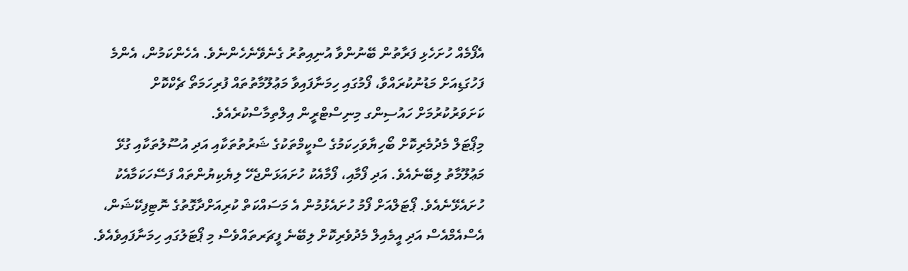އެފޯމެއް ހުށަހެޅި ފަރާތުން ބޭނުންވާ އުނިއިތުރު ގެނެވޭނެހެންނެވެ. އެހެންކަމުން، އެންމެ ފަހުގަޑިއަށް މަޑުނުކުރައްވާ، ފޯމުގައި ހިމަނާފައިވާ މަޢުލޫމާތުތައް ފުރިހަމަތޯ ޗެކްކޮށް ކަށަވަރުކުރުމަށް ހައުސިންގ މިނިސްޓްރީން އިލްތިމާސްކުރެއެވެ.
މިޕޯޓަލް މެދުމެރިކޮށް ބޯހިޔާވަހިކަމުގެ ސްކީމްތަކުގެ ޝަރުތުތަކާއި އަދި އުސޫލުތަކާއި ގުޅޭ މަޢުލޫމާތު ލިބޭނެއެވެ. އަދި ފޯމާއި، ފޯމާއެކު ހުށައަޅަންޖެހޭ ލިޔެކިޔުންތައް ފަސޭހަކަމާއެކު ހުށައެޅޭނެއެވެ. ޕޯޓަލްއަށް ފޯމު ހުށައެޅުމުން އެ މަސައްކަތް ކުރިއަށްދާގޮތުގެ ނޮޓިފިކޭޝަން، އެސްއެމްއެސް އަދި އީމެއިލް މެދުވެރިކޮށް ލިބޭނެ ފީޗަރތައްވެސް މި ޕޯޓަލުގައި ހިމަނާފައިވެއެވެ.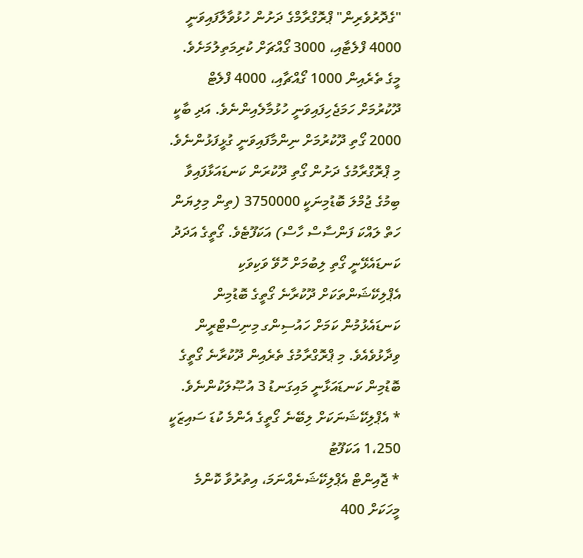"ގެދޮރުވެރިން" ޕްރޮގްރާމްގެ ދަށުން ހުޅުވާލާފައިވަނީ 4000 ފްލެޓާއި، 3000 ގޯއްޗަށް ކުރިމަތިލުމަށެވެ. މީގެ ތެރެއިން 1000 ގޯއްޗާއި، 4000 ފްލެޓް ދޫކުރުމަށް ހަމަޖެހިފައިވަނީ ހުޅުމާލެއިންނެވެ. އަދި ބާކީ 2000 ގޯތި ދޫކުރުމަށް ނިންމާފައިވަނީ ގުޅީފަޅުންނެވެ.
މި ޕްރޮގްރާމުގެ ދަށުން ގޯތި ދޫކުރަން ކަނޑައަޅާފައިވާ ބިމުގެ ޖުމްލަ ބޮޑުމިނަކީ 3750000 (ތިން މިލިޔަން ހަތް ލައްކަ ފަންސާސް ހާސް) އަކަފޫޓެވެ. ގޯތީގެ އަދަދު ކަނޑައެޅޭނީ ގޯތި ލިބުމަށް ހޮވޭ ވަކިވަކި އެޕްލިކޭޝަންތަކަށް ދޫކުރާނެ ގޯތީގެ ބޮޑުމިން ކަނޑައެޅުމުން ކަމަށް ހައުސިންގ މިނިސްޓްރީން ވިދާޅުވެއެވެ. މި ޕްރޮގްރާމުގެ ތެރެއިން ދޫކުރާނެ ގޯތީގެ ބޮޑުމިން ކަނޑައަޅާނީ މައިގަނޑު 3 އުޞޫލަކުންނެވެ.
* އެޕްލިކޭޝަނަކަށް ލިބޭނެ ގޯތީގެ އެންމެ ކުޑަ ސައިޒަކީ 1،250 އަކަފޫޓު
* ޖޮއިންޓް އެޕްލިކޭޝަނެއްނަމަ، އިތުރުވާ ކޮންމެ މީހަކަށް 400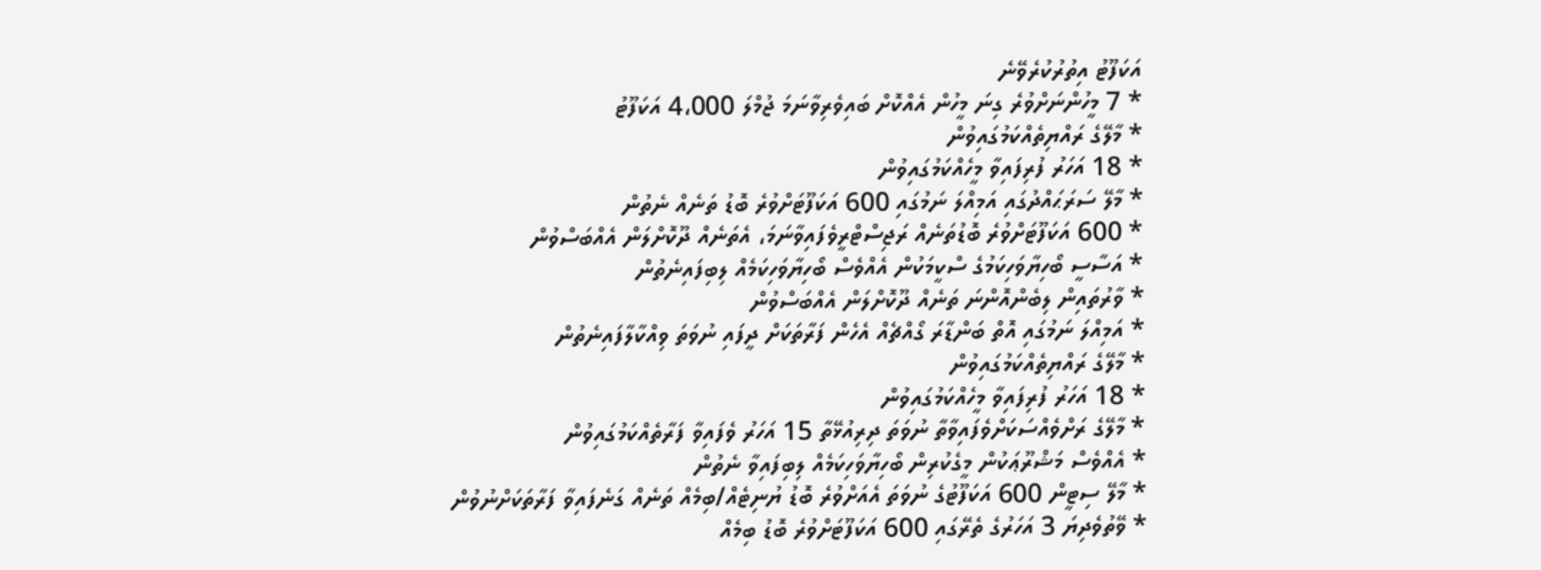އަކަފޫޓު އިތުރުކުރެވޭނެ
* 7 މީހުންނަށްވުރެ ގިނަ މީހުން އެއްކޮށް ބައިވެރިވާނަމަ ޖުމްލަ 4،000 އަކަފޫޓު
* މާލޭގެ ރައްޔިތެއްކަމުގައިވުން
* 18 އަހަރު ފުރިފައިވާ މީހެއްކަމުގައިވުން
* މާލޭ ސަރަޙައްދުގައި އަމިއްލަ ނަމުގައި 600 އަކަފޫޓަށްވުރެ ބޮޑު ތަނެއް ނެތުން
* 600 އަކަފޫޓަށްވުރެ ބޮޑުތަނެއް ރަޖިސްޓްރީވެފައިވާނަމަ، އެތަނެއް ދޫކޮށްލަން އެއްބަސްވުން
* އަސާސީ ބޯހިޔާވަހިކަމުގެ ސްކީމަކުން އެއްވެސް ބޯހިޔާވަހިކަމެއް ލިބިފައިނެތުން
* ވާރުތައިން ލިބެންއޮންނަ ތަނެއް ދޫކޮށްލަން އެއްބަސްވުން
* އަމިއްލަ ނަމުގައި އޮތް ބަންޑާރަ ގޯއްޗެއް އެހެން ފަރާތަކަށް ދީފައި ނުވަތަ ވިއްކާލާފައިނެތުން
* މާލޭގެ ރައްޔިތެއްކަމުގައިވުން
* 18 އަހަރު ފުރިފައިވާ މީހެއްކަމުގައިވުން
* މާލޭގެ ރަށްވެއްސަކަށްވެފައިވާތާ ނުވަތަ ދިރިއުޅޭތާ 15 އަހަރު ވެފައިވާ ފަރާތެއްކަމުގައިވުން
* އެއްވެސް މަޝްރޫޢަކުން މީގެކުރިން ބޯހިޔާވަހިކަމެއް ލިބިފައިވާ ނެތުން
* މާލޭ ސިޓީން 600 އަކަފޫޓުގެ ނުވަތަ އެއަށްވުރެ ބޮޑު ޔުނިޓެއް/ބިމެއް ތަނެއް ގަނެފައިވާ ފަރާތަކަށްނުވުން
* ވޭތުވެދިޔަ 3 އަހަރުގެ ތެރޭގައި 600 އަކަފޫޓަށްވުރެ ބޮޑު ބިމެއް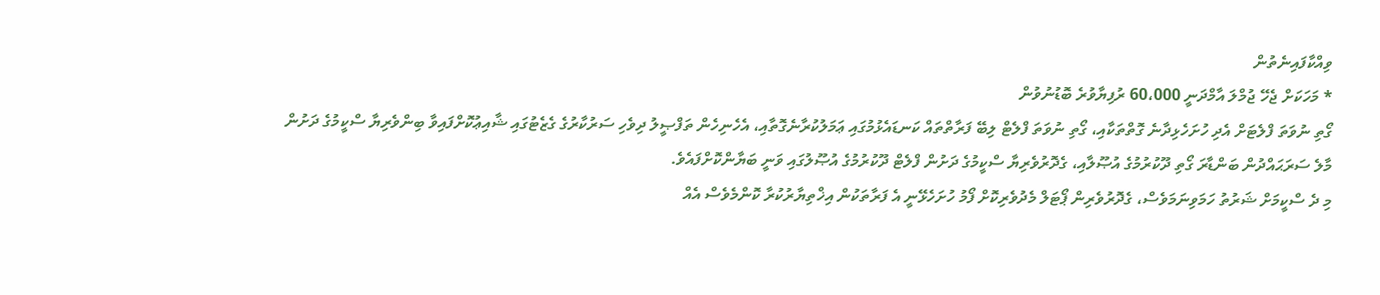ވިއްކާފައިނެތުން
* މަހަކަށް ޖެހޭ ޖުމްލަ އާމްދަނީ 60،000 ރުފިޔާވުރެ ބޮޑުނުވުން
ގޯތި ނުވަތަ ފްލެޓަށް އެދި ހުށަހެޅިދާނެ ގޮތްތަކާއި، ގޯތި ނުވަތަ ފްލެޓް ލިބޭ ފަރާތްތައް ކަނޑައެޅުމުގައި ޢަމަލުކުރާނެގޮތާއި، އެހެނިހެން ތަފްޞީލު ދިވެހި ސަރުކާރުގެ ގެޒެޓުގައި ޝާއިޢުކޮށްފައިވާ ބިންވެރިޔާ ސްކީމުގެ ދަށުން މާލެ ސަރަޙައްދުން ބަންޑާރަ ގޯތި ދޫކުރުމުގެ އުޞޫލާއި، ގެދޮރުވެރިޔާ ސްކީމުގެ ދަށުން ފްލެޓް ދޫކުރުމުގެ އުޞޫލުގައި ވަނީ ބަޔާންކޮށްފައެވެ.
މި ދެ ސްކީމަށް ޝަރުތު ހަމަވިނަމަވެސް، ގެދޮރުވެރިން ޕޯޓަލް މެދުވެރިކޮށް ފޯމު ހުށަހެޅޭނީ އެ ފަރާތަކުން އިޚްތިޔާރުކުރާ ކޮންމެވެސް އެއް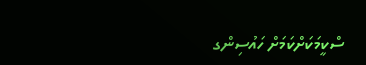ސްކީމަކަށްކަމަށް ހައުސިންގ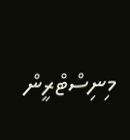މިނިސްޓްރީން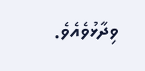ވިދާޅުވެއެވެ.